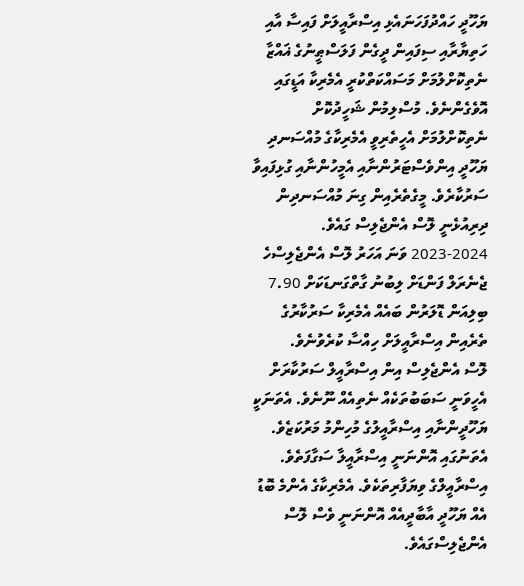ޔަހޫދީ ހައްދުފަހަނައެޅި އިސްރާއީލަށް ފައިސާ އާއި ހަތިޔާރާއި ސިފައިން ދީގެން ފަލަސްޠީނުގެ ޣައްޒާ ނެތިކޮށްލުމަށް މަސައްކަތްކުރީ އެމެރިކާ އަޑީގައި އޮވެގެންނެވެ. މުސްލިމުން ޝަހީދުކޮށް ނެތިކޮށްލުމަށް އެހީތެރިވީ އެމެރިކާގެ މުއްސަނދި ޔަހޫދީ އިންވެސްޓަރުންނާއި އެމީހުންނާއި ގުޅިފައިވާ ސަރުކާރެވެ. މީގެތެރެއިން ގިނަ މުއްސަނދިން ދިރިއުޅެނީ ލޮސް އެންޖެލިސް ގައެވެ.
2023-2024 ވަނަ އަހަރު ލޮސް އެންޖެލިސްހެ ޖެނެރަލް ފަންޑަށް ލިބުނު ގާތްގަނޑަކަށް 7.90 ބިލިއަން ޑޮލަރުން ބައެއް އެމެރިކާ ސަރުކާރުގެ ތެރެއިން އިސްރާއީލަށް ހިއްސާ ކުރެވުނެވެ.
ލޮސް އެންޖެލިސް އިން އިސްރާއީލް ސަރުކާރަށް އެހީވަނީ ސަބަބުތަކެއް ނެތިއެއް ނޫނެވެ. އެތަނަކީ ޔަހޫދީންނާއި އިސްރާއީލުގެ މުހިންމު މަރުކަޒެވެ. އެތަނުގައި އޮންނަނީ އިސްރާއީލާ ސަގާފަތެވެ. އިސްރާއީލްގެ ވިޔަފާރިތަކެވެ. އެމެރިކާގެ އެންމެ ބޮޑު އެއް ޔަހޫދީ އާބާދީއެއް އޮންނަނީ ވެސް ލޮސް އެންޖެލިސްގައެވެ.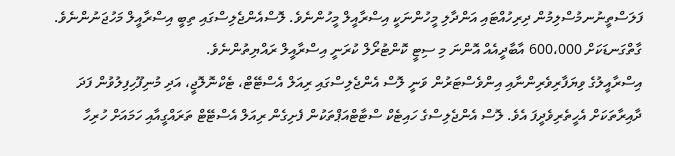ފަލަސްތީނުނމުސްލިމުން ދިރިހުއްޓައި އަންދާލި މީހުންނަކީ އިސްރާއީލް މީހުންނެވެ. ލޮސްއެންޖެލިސްގައި ތިބީ އިސްރާއީލް މަހުޖަނުންނެވެ. ގާތްގަނޑަކަށް 600،000 އާބާދީއެއް އޮންނަ މި ސިޓީ ކޮންޓުރޯލް ކުރަނީ އިސްރާއީލް ރައްޔިތުންނެވެ.
އިސްރާއީލުގެ ވިޔަފާރިވެރިންނާއި އިންވެސްޓަރުން ވަނީ ލޮސް އެންޖެލިސްގައި ރިއަލް އެސްޓޭޓް، ޓެކްނޮލޮޖީ، އަދި މުނިފޫހިފިލުވުން ފަދަ ދާއިރާތަކަށް އެހީތެރިވެދީފަ އެވެ. ލޮސް އެންޖެލިސްގެ ހައިޓެކް ސްޓާޓްއަޕްތަކުން ފެށިގެން ރިއަލް އެސްޓޭޓް ތަރައްގީއާއި ހަމައަށް ހުރިހާ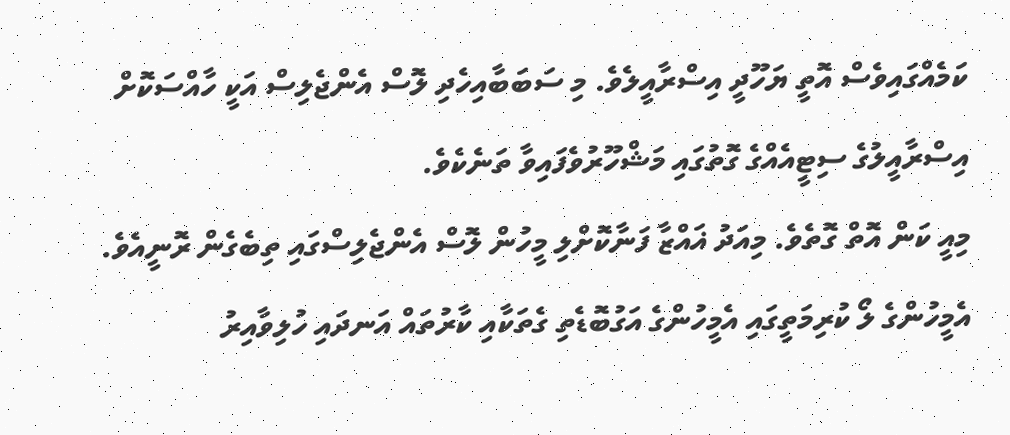ކަމެއްގައިވެސް އޮތީ ޔަހޫދީ އިސްރާއީލެވެ. މި ސަބަބާއިހެދި ލޮސް އެންޖެލިސް އަކީ ހާއްސަކޮށް އިސްރާއީލުގެ ސިޓީއެއްގެ ގޮތުގައި މަޝްހޫރުވެފައިވާ ތަނެކެވެ.
މިއީ ކަން އޮތް ގޮތެވެ. މިއަދު ޣައްޒާ ފަނާކޮށްލި މީހުން ލޮސް އެންޖެލިސްގައި ތިބެގެން ރޮނީއެވެ. އެމީހުންގެ ލޯ ކުރިމަތީގައި އެމީހުންގެ އަގުބޮޑެތި ގެތަކާއި ކާރުތައް އަނދައި ހުލިވާއިރު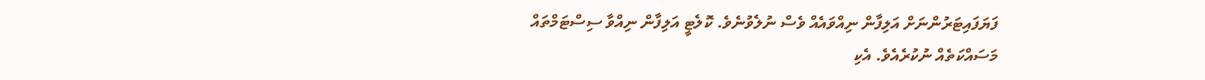ފަޔަފައިޓަރުންނަށް އަލިފާން ނިއްވައެއް ވެސް ނުލެވުނެވެ. ކޮލެޓީ އަލިފާން ނިއްވާ ސިސްޓަމްތައް މަސައްކަތެއް ނުކުރެއެވެ. އެކި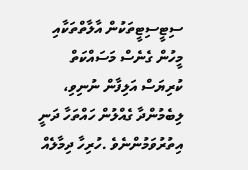ސިޓީސިޓީތަކުން އާލާތްތަކާއި މީހުން ގެނެސް މަސައްކަތް ކުރިޔަސް އަލިފާން ނުނިވި، ލިބެމުންދާ ގެއްލުން ހައްތަހާ ދަނީ އިތުރުވަމުންނެވެ .ހުރިހާ ދިމާލެއް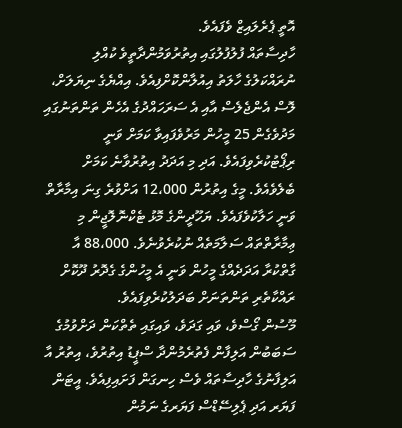އޮތީ ޕެރެލައިޒް ވެފައެވެ.
ހާދިސާތައް ފުލުފުލުގައި އިތުރުވަމުންދާތީވެ ކުއްލި ނުރައްކަލުގެ ހާލަތު އިއުލާންކޮށްފިއެވެ. އިއްޔެގެ ނިޔަލަށް، ލޮސް އެންޖެލެސް އާއި އެ ސަރަހައްދުގެ އެހެން ތަންތަނުގައި މަދުވެގެން 25 މީހުން މަރުވެފައިވާ ކަމަށް ވަނީ ރިޕޯޓުކުރެވިފައެވެ. އަދި މި އަދަދު އިތުރުވާނެ ކަމަށް ބެލެވެއެވެ. މީގެ އިތުރުން 12،000 އަށްވުރެ ގިނަ އިމާރާތް ވަނީ ހަލާކުވެފައެވެ. ޔަހޫދީންގެ މޮޅު ޓެކްނޮލޮޖީން މި ޢިމާރާތްތައް ސަލާމަތެއް ނުކުރެވުނެވެ. 88،000 އާ ގާތްކުރާ އަދަދެއްގެ މީހުން ވަނީ އެ މީހުންގެ ގެދޮރު ދޫކޮށް ރައްކާތެރި ތަންތަނަށް ބަދަލުކުރެވިފައެވެ.
މޫސުން ގޯސްވެ، ވައި ގަދަވެ، ވައިގައި ތެތްކަން ދަށްވުމުގެ ސަބަބުން އަލިފާން ފެތުރެމުންދާ ސްޕީޑު އިތުރުވެ، އިތުރު އާ އަލިފާނުގެ ހާދިސާތައް ވެސް ހިނގަން ފަށައިފިއެވެ. އީޓަން ފަޔަރ އަދި ޕެލިސޭޑްސް ފަޔަރގެ ނަމުން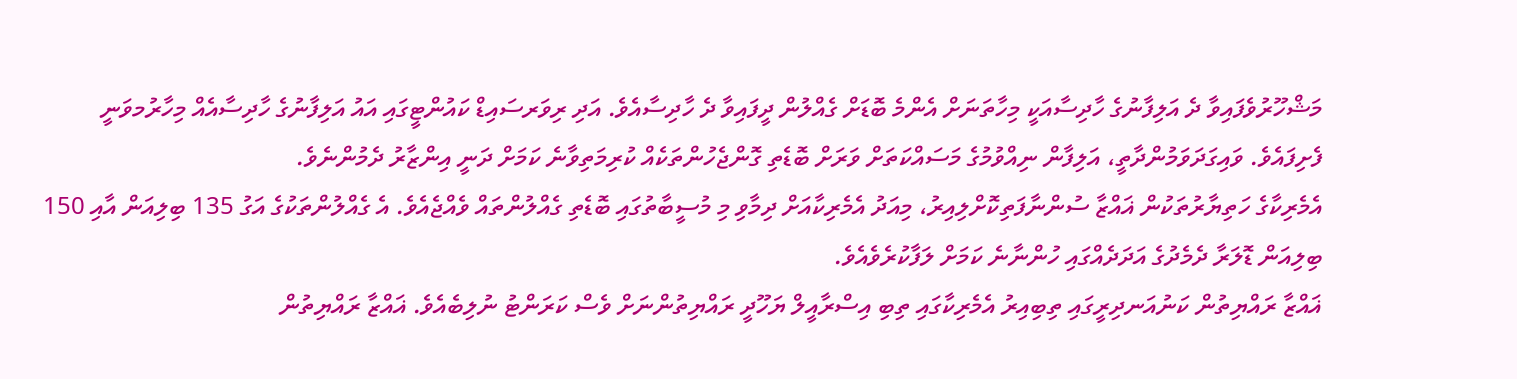މަޝްހޫރުވެފައިވާ ދެ އަލިފާނުގެ ހާދިސާއަކީ މިހާތަނަށް އެންމެ ބޮޑަށް ގެއްލުން ދީފައިވާ ދެ ހާދިސާއެވެ. އަދި ރިވަރސައިޑް ކައުންޓީގައި އައު އަލިފާނުގެ ހާދިސާއެއް މިހާރުމވަނީ ފެށިފައެވެ. ވައިގަދަވަމުންދާތީ، އަލިފާން ނިއްވުމުގެ މަސައްކަތަށް ވަރަށް ބޮޑެތި ގޮންޖެހުންތަކެއް ކުރިމަތިވާނެ ކަމަށް ދަނީ އިންޒާރު ދެމުންނެވެ.
އެމެރިކާގެ ހަތިޔާރުތަކުން ޣައްޒާ ސުންނާފަތިކޮށްލިއިރު، މިއަދު އެމެރިކާއަށް ދިމާވި މި މުސީބާތުގައި ބޮޑެތި ގެއްލުންތައް ވެއްޖެއެވެ. އެ ގެއްލުންތަކުގެ އަގު 135 ބިލިއަން އާއި 150 ބިލިއަން ޑޮލަރާ ދެމެދުގެ އަދަދެއްގައި ހުންނާނެ ކަމަށް ލަފާކުރެވެއެވެ.
ޣައްޒާ ރައްޔިތުން ކަނުއަނދިރީގައި ތިބިއިރު އެމެރިކާގައި ތިބި އިސްރާއީލް ޔަހޫދީ ރައްޔިތުންނަށް ވެސް ކަރަންޓު ނުލިބެއެވެ. ޣައްޒާ ރައްޔިތުން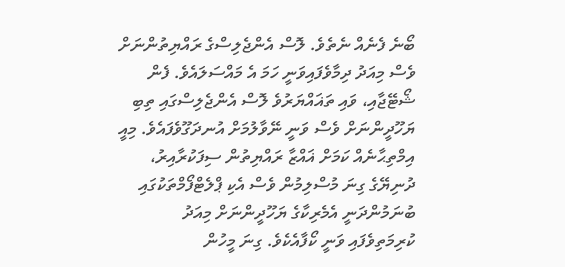ބޯނެ ފެނެއް ނެތެވެ. ލޮސް އެންޖެލިސްގެ ރައްޔިތުންނަށް ވެސް މިއަދު ދިމާވެފައިވަނީ ހަމަ އެ މައްސަލައެވެ. ފެން ޝޯޓޭޖާއި، ވައި ތަޣައްޔަރުވެ ލޮސް އެންޖެލިސްގައި ތިބި ޔަހޫދީންނަށް ވެސް ވަނީ ނޭވާލުމަށް އުނދަގޫވެފައެވެ. މިއީ އިމްތިޙާނެއް ކަމަށް ޣައްޒާ ރައްޔިތުން ސިފަކުރާއިރު، ދުނިޔޭގެ ގިނަ މުސްލިމުން ވެސް އެކި ޕްލެޓްފޯމްތަކުގައި ބުނަމުންދަނީ އެމެރިކާގެ ޔަހޫދީންނަށް މިއަދު ކުރިމަތިވެފައި ވަނީ ކޯފާއެކެވެ. ގިނަ މީހުން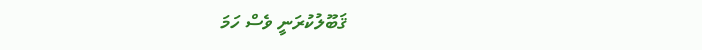ޤަބޫލުކުރަނީ ވެސް ހަމަ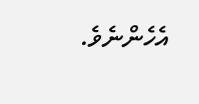އެހެންނެވެ.